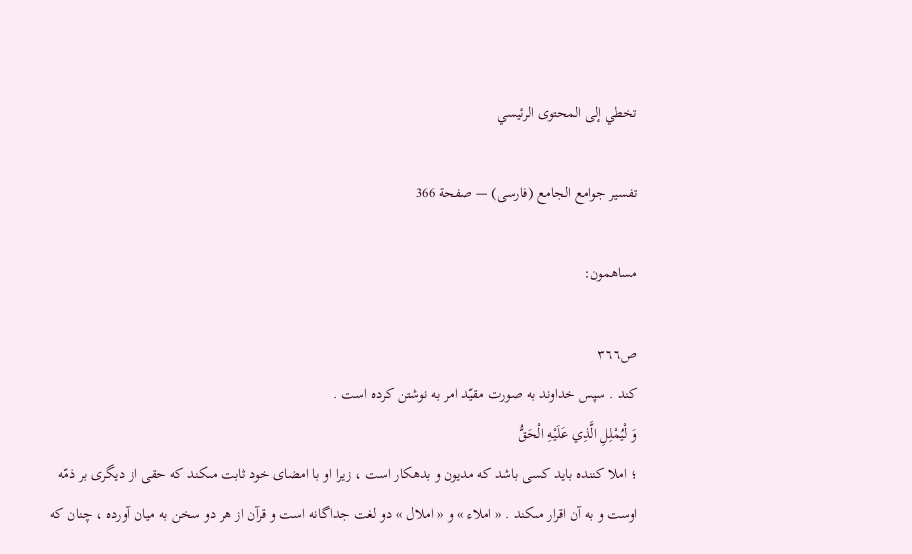تخطي إلى المحتوى الرئيسي

تفسير جوامع الجامع (فارسى) — صفحة 366

مساهمون:

ص٣٦٦
كند . سپس خداوند به صورت مقيّد امر به نوشتن كرده است .
وَ لْيُمْلِلِ الَّذِي عَلَيْهِ الْحَقُّ
؛ املا كننده بايد كسى باشد كه مديون و بدهكار است ، زيرا او با امضاى خود ثابت مىكند كه حقى از ديگرى بر ذمّه اوست و به آن اقرار مىكند . « املاء » و « املال » دو لغت جداگانه است و قرآن از هر دو سخن به ميان آورده ، چنان كه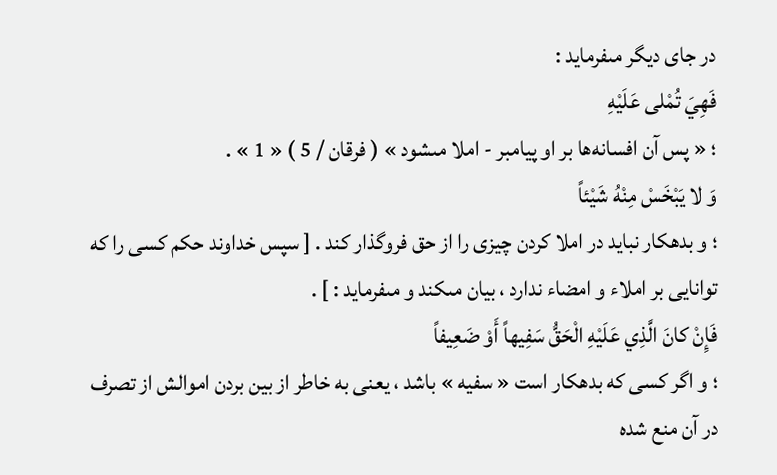در جاى ديگر مىفرمايد :
فَهِيَ تُمْلى عَلَيْهِ
؛ « پس آن افسانه‌ها بر او پيامبر - املا مىشود » ( فرقان / 5 ) « 1 » .
وَ لا يَبْخَسْ مِنْهُ شَيْئاً
؛ و بدهكار نبايد در املا كردن چيزى را از حق فروگذار كند . [ سپس خداوند حكم كسى را كه توانايى بر املاء و امضاء ندارد ، بيان مىكند و مىفرمايد : ] .
فَإِنْ كانَ الَّذِي عَلَيْهِ الْحَقُّ سَفِيهاً أَوْ ضَعِيفاً
؛ و اگر كسى كه بدهكار است « سفيه » باشد ، يعنى به خاطر از بين بردن اموالش از تصرف در آن منع شده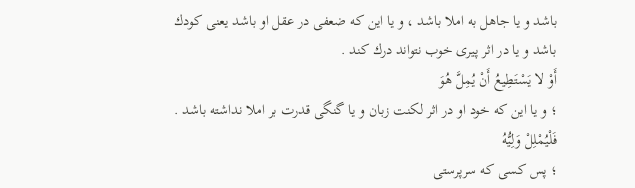باشد و يا جاهل به املا باشد ، و يا اين كه ضعفى در عقل او باشد يعنى كودك باشد و يا در اثر پيرى خوب نتواند درك كند .
أَوْ لا يَسْتَطِيعُ أَنْ يُمِلَّ هُوَ
؛ و يا اين كه خود او در اثر لكنت زبان و يا گنگى قدرت بر املا نداشته باشد .
فَلْيُمْلِلْ وَلِيُّهُ
؛ پس كسى كه سرپرستى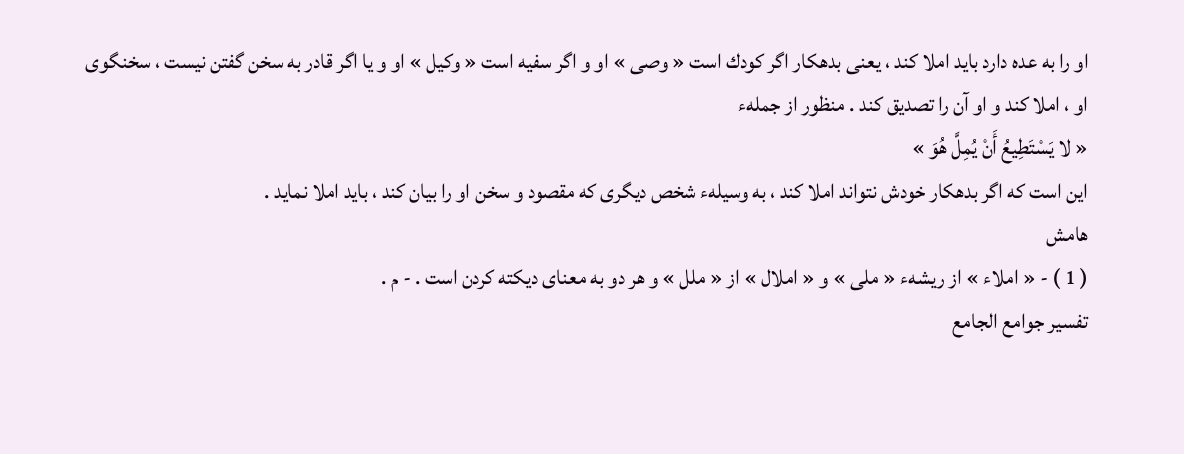او را به عده دارد بايد املا كند ، يعنى بدهكار اگر كودك است « وصى » او و اگر سفيه است « وكيل » او و يا اگر قادر به سخن گفتن نيست ، سخنگوى او ، املا كند و او آن را تصديق كند . منظور از جملهء
« لا يَسْتَطِيعُ أَنْ يُمِلَّ هُوَ »
اين است كه اگر بدهكار خودش نتواند املا كند ، به وسيلهء شخص ديگرى كه مقصود و سخن او را بيان كند ، بايد املا نمايد .
هامش
( 1 ) - « املاء » از ريشهء « ملى » و « املال » از « ملل » و هر دو به معناى ديكته كردن است . - م .
تفسير جوامع الجامع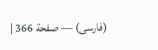(فارسى) — صفحة 366 |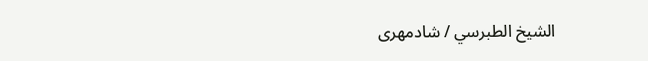الشيخ الطبرسي / شادمهرى